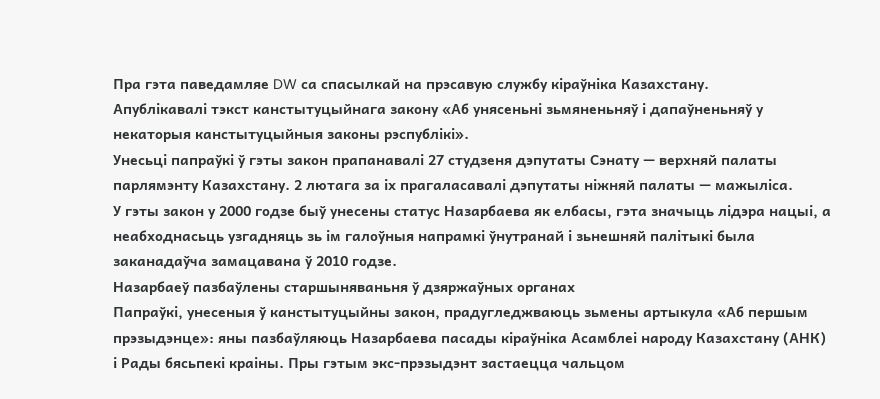Пра гэта паведамляе DW са спасылкай на прэсавую службу кіраўніка Казахстану.
Апублікавалі тэкст канстытуцыйнага закону «Аб унясеньні зьмяненьняў і дапаўненьняў у некаторыя канстытуцыйныя законы рэспублікі».
Унесьці папраўкі ў гэты закон прапанавалі 27 студзеня дэпутаты Сэнату — верхняй палаты парлямэнту Казахстану. 2 лютага за іх прагаласавалі дэпутаты ніжняй палаты — мажыліса.
У гэты закон у 2000 годзе быў унесены статус Назарбаева як елбасы, гэта значыць лідэра нацыі, а неабходнасьць узгадняць зь ім галоўныя напрамкі ўнутранай і зьнешняй палітыкі была заканадаўча замацавана ў 2010 годзе.
Назарбаеў пазбаўлены старшыняваньня ў дзяржаўных органах
Папраўкі, унесеныя ў канстытуцыйны закон, прадугледжваюць зьмены артыкула «Аб першым прэзыдэнце»: яны пазбаўляюць Назарбаева пасады кіраўніка Асамблеі народу Казахстану (АНК) і Рады бясьпекі краіны. Пры гэтым экс-прэзыдэнт застаецца чальцом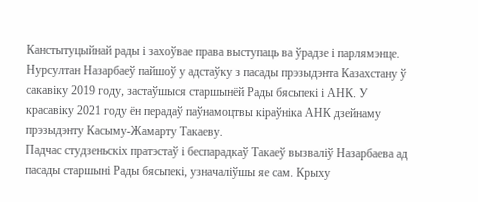Канстытуцыйнай рады і захоўвае права выступаць ва ўрадзе і парлямэнце.
Нурсултан Назарбаеў пайшоў у адстаўку з пасады прэзыдэнта Казахстану ў сакавіку 2019 году, застаўшыся старшынёй Рады бясьпекі і АНК. У красавіку 2021 году ён перадаў паўнамоцтвы кіраўніка АНК дзейнаму прэзыдэнту Касыму-Жамарту Такаеву.
Падчас студзеньскіх пратэстаў і беспарадкаў Такаеў вызваліў Назарбаева ад пасады старшыні Рады бясьпекі, узначаліўшы яе сам. Крыху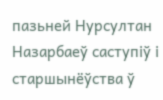пазьней Нурсултан Назарбаеў саступіў і старшынёўства ў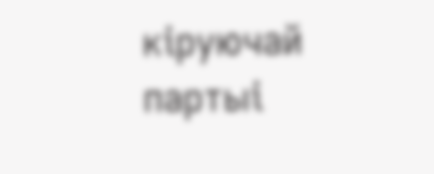кіруючай партыі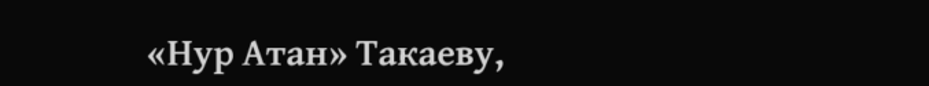«Нур Атан» Такаеву,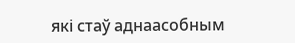які стаў аднаасобным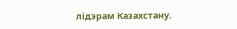лідэрам Казахстану.